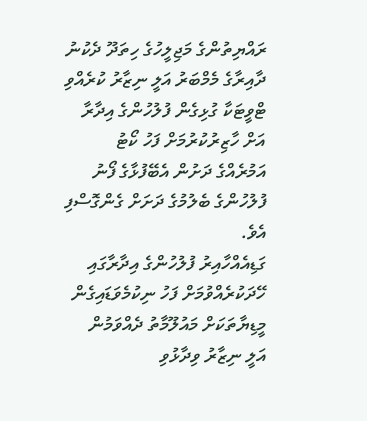ރައްޔިތުންގެ މަޖިލީހުގެ ހިތަދޫ ދެކުނު ދާއިރާގެ މެމްބަރު އަލީ ނިޒާރު ކުރެއްވި ޓްވީޓަކާ ގުޅިގެން ފުލުހުންގެ އިދާރާ އަށް ހާޒިރުކުރުމަށް ފަހު ކޯޓު އަމުރެއްގެ ދަށުން އެބޭފުޅާގެ ފޯނު ފުލުހުންގެ ބެލުމުގެ ދަށަށް ގެންގޮސްފި އެވެ.
ގަޑިއެއްހާއިރު ފުލުހުންގެ އިދާރާގައި ހޭދަކުރެއްވުމަށް ފަހު ނިކުމެވަޑައިގެން މީޑިޔާތަކަށް މައުލޫމާތު ދެއްވަމުން އަލީ ނިޒާރު ވިދާޅުވި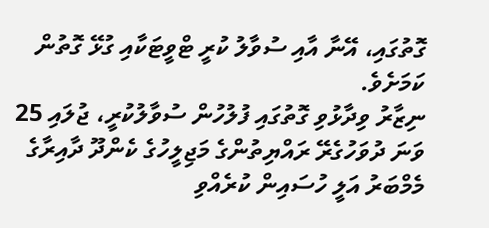ގޮތުގައި، އޭނާ އާއި ސުވާލު ކުރީ ޓްވީޓަކާއި ގުޅޭ ގޮތުން ކަމަށެވެ.
ނިޒާރު ވިދާޅުވި ގޮތުގައި ފުލުހުން ސުވާލުކުރީ، ޖުލައި 25 ވަނަ ދުވަހުގެރޭ ރައްޔިތުންގެ މަޖިލީހުގެ ކެންދޫ ދާއިރާގެ މެމްބަރު އަލީ ހުސައިން ކުރެއްވި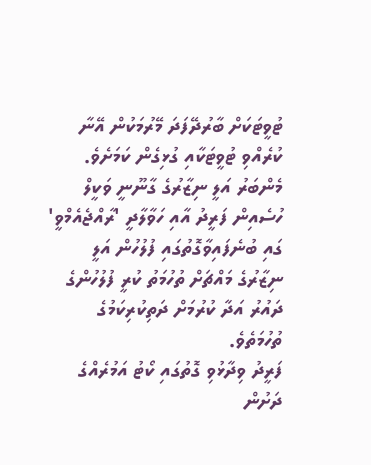ޓުވީޓަކަށް ބާރުދޭފަދަ މޭރުމަކުން އޭނާ ކުރެއްވި ޓުވީޓަކާއި ގުޅިގެން ކަމަށެވެ.
މެންބަރު އަލީ ނިޒާރުގެ ގާނޫނީ ވަކީލް ހުސެއިން ފަރީދު އާއި ހަވާލާދީ 'ރާއްޖެއެމްވީ' ގައި ބުނެފައިވާގޮތުގައި ފުލުހުން އަލީ ނިޒާރުގެ މައްޗަށް ތުހުމަތު ކުރީ ފުލުހުންގެ ދައުރު އަދާ ކުރުމަށް ދަތިކުރިކަމުގެ ތުހުމަތެވެ.
ފަރީދު ވިދާޅުވި ގޮތުގައި ކޯޓު އަމުރެއްގެ ދަށުން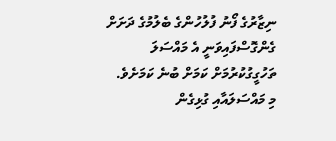ނިޒާރުގެ ފޯނު ފުލުހުންގެ ބެލުމުގެ ދަށަށް ގެންގޮސްފައިވަނީ އެ މައްސަލަ ތަހުގީގުކުރުމަށް ކަމަށް ބުނެ ކަމަށެވެ.
މި މައްސަލައާއި ގުޅިގެން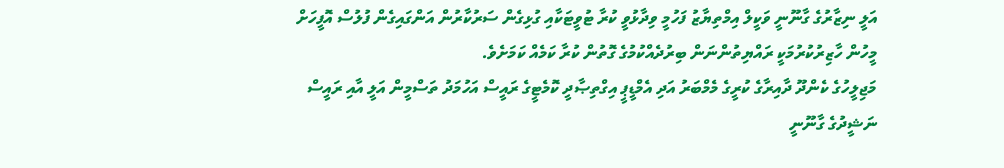އަލީ ނިޒާރުގެ ގާނޫނީ ވަކީލް އިމްތިޔާޒު ފަހުމީ ވިދާޅުވީ ކުރާ ޓުވީޓަކާއި ގުޅިގެން ސަރުކާރުން އަންގައިގެން ފުލުސް އޮފީހަށް މީހުން ހާޒިރުކުރުމަކީ ރައްޔިތުންނަން ބިރުދެއްކުމުގެ ގޮތުން ކުރާ ކަމެއް ކަމަށެވެ.
މަޖިލީހުގެ ކެންދޫ ދާއިރާގެ ކުރީގެ މެމްބަރު އަދި އެމްޑީޕީ އިގްތިޞާދީ ކޮމެޓީގެ ރައީސް އަހުމަދު ތަސްމީން އަލީ އާއި ރައީސް ނަޝީދުގެ ގާނޫނީ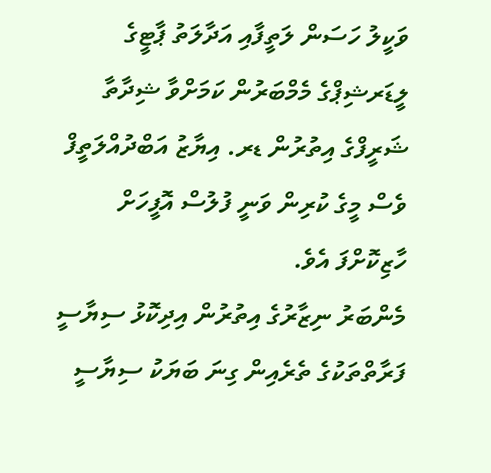ވަކީލު ހަސަން ލަތީފާއި އަދާލަތު ޕާޓީގެ ލީޑަރޝިޕްގެ މެމްބަރުން ކަމަށްވާ ޝިދާތާ ޝަރީފްގެ އިތުރުން ޑރ. އިޔާޒު އަބްދުއްލަތީފް ވެސް މީގެ ކުރިން ވަނީ ފުލުސް އޮފީހަށް ހާޒިކޮށްފަ އެވެ.
މެންބަރު ނިޒާރުގެ އިތުރުން އިދިކޮޅު ސިޔާސީ ފަރާތްތަކުގެ ތެރެއިން ގިނަ ބަޔަކު ސިޔާސީ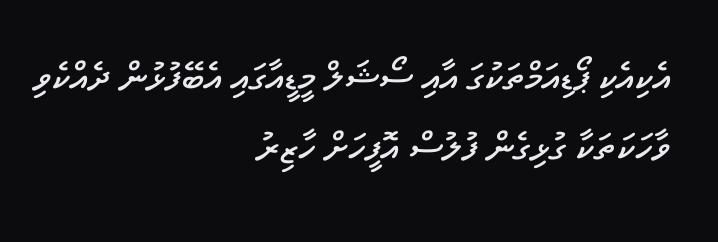އެކިއެކި ޕޯޑިއަމްތަކުގަ އާއި ސޯޝަލް މީޑީއާގައި އެބޭފުޅުން ދެއްކެވި ވާހަކަތަކާ ގުޅިގެން ފުލުސް އޮފީހަށް ހާޒިރު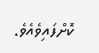ކޮށްފައިވެއެވެ.